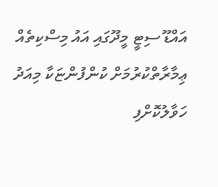އައްޑޫ ސިޓީ މީދޫގައި އައު މިސްކިތެއް ޢިމާރާތްކުރުމަށް ކުންފުންޏަކާ މިއަދު ހަވާލުކޮށްފި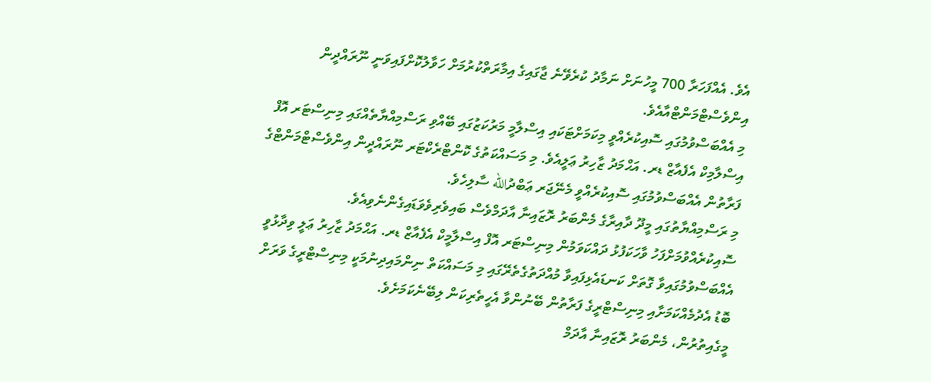އެވެ. އެއްފަހަރާ 700 މީހުނަށް ނަމާދު ކުރެވޭނެ ޖާގައިގެ އިމާރަތްކުރުމަށް ހަވާލުކޮށްފައިވަނީ ނޫރައްދީން އިންވެސްޓްމަންޓްއާއެވެ.
މި އެއްބަސްވުމުގައި ސޮއިކުރެއްވީ މިކަމަށްޓަކައި އިސްލާމީ މަރުކަޒުގައި ބޭއްވި ރަސްމިއްޔާތެއްގައި މިނިސްޓަރ އޮފް އިސްލާމިކް އެފެއާޒް ޑރ. އަޙްމަދު ޒާހިރު ޢަލީއެވެ. މި މަސައްކަތުގެ ކޮންޓްރެކްޓަރ ނޫރައްދީން އިންވެސްޓްމަންޓްގެ ފަރާތުން އެއްބަސްވުމުގައި ސޮއިކުރެއްވީ މެނޭޖަރ ޢަބްދުالله ސާލިހެވެ.
މި ރަސްމިއްޔާތުގައި މީދޫ ދާއިރާގެ މެންބަރު ރޮޒައިނާ އާދަމްވެސް ބައިވެރިވެވަޑައިގެންނެވިއެވެ.
ސޮއިކުރެއްވުމަށްފަހު ވާހަކަފުޅު ދައްކަވަމުން މިނިސްޓަރ އޮފް އިސްލާމީކް އެފެއާޒް ޑރ. އަޙްމަދު ޒާހިރު ޢަލީ ވިދާޅުވީ އެއްބަސްވުމުގައިވާ ގޮތަށް ކަނޑައެޅިފައިވާ މުއްދަތުގެތެރޭގައި މި މަސައްކަތް ނިންމައިދިނުމަކީ މިނިސްޓްރީގެ ވަރަށް ބޮޑު އެދުމެއްކަމަށާއި މިނިސްޓްރީގެ ފަރާތުން ބޭނުންވާ އެހީތެރިކަން ލިބޭނެކަމަށެވެ.
މީގެއިތުރުން، މެންބަރު ރޮޒައިނާ އާދަމް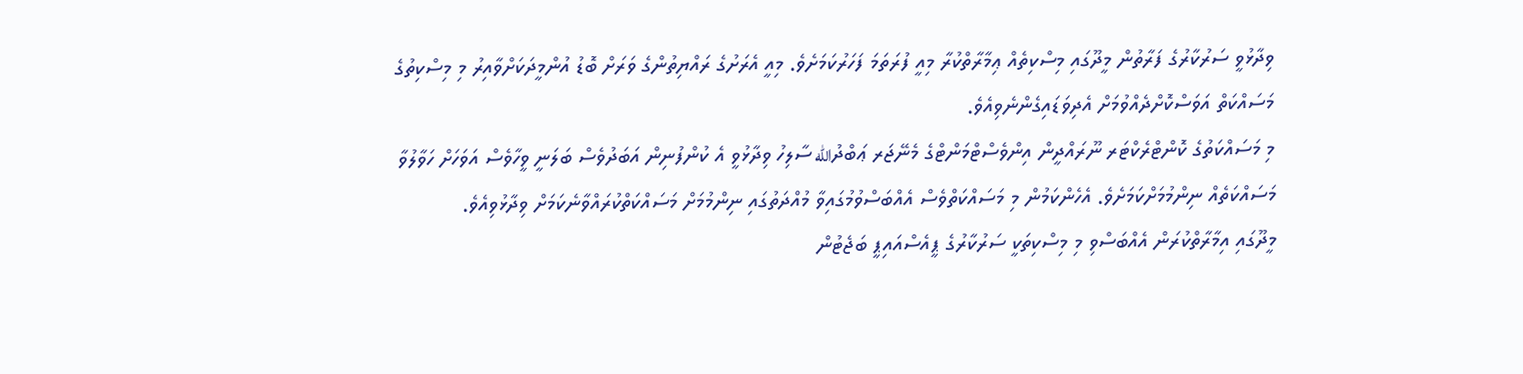ވިދާޅުވީ ސަރުކާރުގެ ފަރާތުން މީދޫގައި މިސްކިތެއް ޢިމާރާތްކުރާ މިއީ ފުރަތަމަ ފަހަރުކަމަށެވެ. މިއީ އެރަށުގެ ރައްޔިތުންގެ ވަރަށް ބޮޑު އުންމީދަކަށްވާއިރު މި މިސްކިތުގެ މަސައްކަތް އަވަސްކޮށްދެއްވުމަށް އެދިވަޑައިގެންނެވިއެވެ.
މި މަސައްކަތުގެ ކޮންޓްރެކްޓަރ ނޫރައްދީން އިންވެސްޓްމަންޓްގެ މެނޭޖަރ ޢަބްދުالله ސާލިހު ވިދާޅުވީ އެ ކުންފުނިން އަބަދުވެސް ބަލަނީ ވީހާވެސް އަވަހަށް ހަވާލުވާ މަސައްކަތެއް ނިންމުމަށްކަމަށެވެ. އެހެންކަމުން މި މަސައްކަތްވެސް އެއްބަސްވުމުގައިވާ މުއްދަތުގައި ނިންމުމަށް މަސައްކަތްކުރައްވާނެކަމަށް ވިދާޅުވިއެވެ.
މީދޫގައި އިމާރާތްކުރަން އެއްބަސްވި މި މިސްކިތަކީ ސަރުކާރުގެ ޕީއެސްއައިޕީ ބަޖެޓުން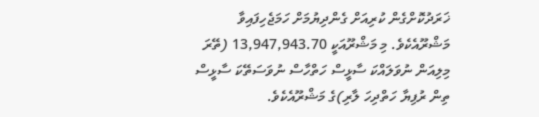ޚަރަދުކޮށްގެން ކުރިއަށް ގެންދިޔުމަށް ހަމަޖެހިފައިވާ މަޝްރޫއެކެވެ. މި މަޝްރޫއަކީ 13,947,943.70 (ތޭރަ މިލިއަން ނުވަލައްކަ ސާޅީސް ހަތްހާސް ނުވަސަތޭކަ ސާޅީސް ތިން ރުފިޔާ ހަތްދިހަ ލާރި)ގެ މަޝްރޫއެކެވެ.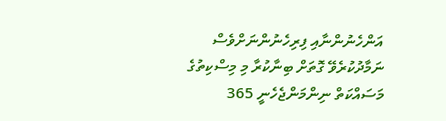އަންހެނުންނާއި ފިރިހެނުންނަށްވެސް ނަމާދުކުރެވޭ ގޮތަށް ބިނާކުރާ މި މިސްކިތުގެ މަސައްކަތް ނިންމަންޖެހެނީ 365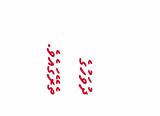ދުވަހުގެ ތެރޭގައެވެ.